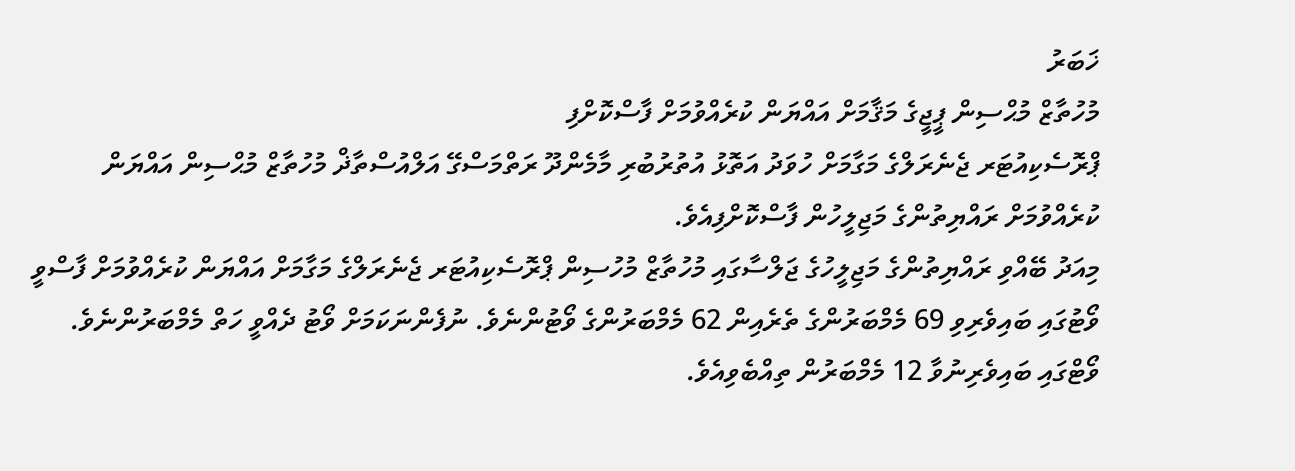ޚަބަރު
މުހުތާޒް މުޙްސިން ޕީޖީގެ މަޤާމަށް އައްޔަން ކުރެއްވުމަށް ފާސްކޮށްފި
ޕްރޮސެކިއުޓަރ ޖެނެރަލްގެ މަގާމަށް ހުވަދު އަތޮޅު އުތުރުބުރި މާމެންދޫ ރަތްމަސްގޭ އަލްއުސްތާޛް މުހުތާޒް މުޙްސިން އައްޔަން ކުރެއްވުމަށް ރައްޔިތުންގެ މަޖިލީހުން ފާސްކޮށްފިއެވެ.
މިއަދު ބޭއްވި ރައްޔިތުންގެ މަޖިލީހުގެ ޖަލްސާގައި މުހުތާޒް މުހުސިން ޕްރޮސެކިއުޓަރ ޖެނެރަލްގެ މަގާމަށް އައްޔަން ކުރެއްވުމަށް ފާސްވީ ވޯޓުގައި ބައިވެރިވި 69 މެމްބަރުންގެ ތެރެއިން 62 މެމްބަރުންގެ ވޯޓުންނެވެ. ނުފެންނަކަމަށް ވޯޓު ދެއްވީ ހަތް މެމްބަރުންނެވެ. ވޯޓްގައި ބައިވެރިނުވާ 12 މެމްބަރުން ތިއްބެވިއެވެ.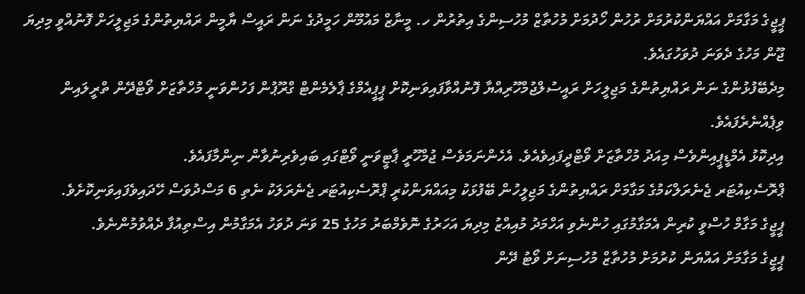ޕީޖީގެ މަގާމަށް އައްޔަންކުރުމަށް ރުހުން ހޯދުމަށް މުހުތާޒް މުހުސިންގެ އިތުރުން ހ. މީނާޒް މައުމޫން ހަމީދުގެ ނަން ރައީސް ޔާމީން ރައްޔިތުންގެ މަޖިލީހަށް ފޮނުއްވީ މިދިޔަ ޖޫން މަހުގެ ދެވަނަ ދުވަހުގައެވެ.
މިދެބޭފުޅުންގެ ނަން ރައްޔިތުންގެ މަޖިލީހަށް ރައީސުލްޖުމްހޫރިއްޔާ ފޮނުއްވާފައިވަނިކޮށް ޕީޕީއެމްގެ ޕާލެމެންޓް ގްރޫޕުން ފަހުންވަނީ މުހްތާޒަށް ވޯޓްދޭން ތްރީލައިން ވިޕެއްނެރެފައެވެ.
އިދިކޮޅު އެމްޑީޕީއިންވެސް މިއަދު މުހްތާޒަށް ވޯޓްދީފައިވެއެވެ. އެހެންނަމަވެސް ޖުމްހޫރީ ޕާޓީވަނީ ވޯޓްގައި ބައިވެރިނުވާން ނިންމާފައެވެ.
ޕްރޮސެކިއުޓަރ ޖެނެރަލްކަމުގެ މަގާމަށް ރައްޔިތުންގެ މަޖިލީހުން ބޭފުޅަކު މިއައްޔަންކުރީ ޕްރޮސެކިއުޓަރ ޖެނެރަލަކު ނެތި 6 މަސްދުވަސް ހޭދައިވެފައިވަނިކޮށެވެ.
ޕީޖީގެ މަގާމް ހުސްވީ ކުރިން އެމަގާމުގައި ހުންނެވި އަހްމަދު މުއިއްޒު މިދިޔަ އަހަރުގެ ނޮވެމްބަރު މަހުގެ 25 ވަނަ ދުވަހު އެމަގާމުން އިސްތިއުފާ ދެއްވުމުންނެވެ.
ޕީޖީގެ މަގާމަށް އައްޔަން ކުރުމަށް މުހުތާޒް މުހުސިނަށް ވޯޓު ދޭން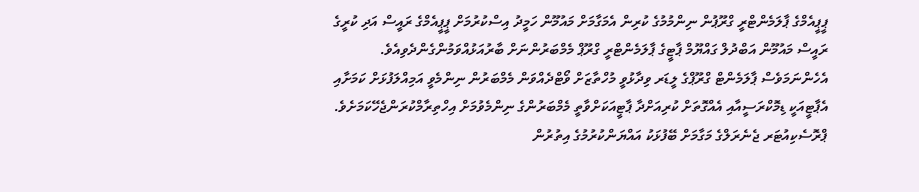ޕީޕީއެމްގެ ޕާލަމެންޓްރީ ގްރޫޕުން ނިންމުމުގެ ކުރިން އެމަގާމަށް މައުމޫން ހަމީދު އިސްކުރުމަށް ޕީޕީއެމްގެ ރައީސް އަދި ކުރީގެ ރައީސް މައުމޫން އަބްދުލް ގައްޔޫމް ޕާޓީގެ ޕާލަމެންޓްރީ ގްރޫޕް މެމްބަރުންނަށް ބާރުއަޅުއްވަމުންގެންދެވިއެވެ.
އެހެންނަމަވެސް ޕާލަމެންޓް ގްރޫޕްގެ ލީޑަރ ވިދާޅުވީ މުހްތާޒަށް ވޯޓްދެއްވަން މެމްބަރުން ނިންމެވީ އަމިއްލަފުޅަށް ކަމަށާއި އެޕާޓީއަކީ ޑިމޮކްރަސީއާއި އެއްގޮތަށް ކުރިއަށްދާ ޕާޓީއަކަށްވާތީ މެމްބަރުންގެ ނިންމެވުމަށް އިހްތިރާމްކުރަންޖެހޭކަމަށެވެ.
ޕްރޮސެކިއުޓަރ ޖެނެރަލްގެ މަގާމަށް ބޭފުޅަކު އައްޔަންކުރުމުގެ އިތުރުން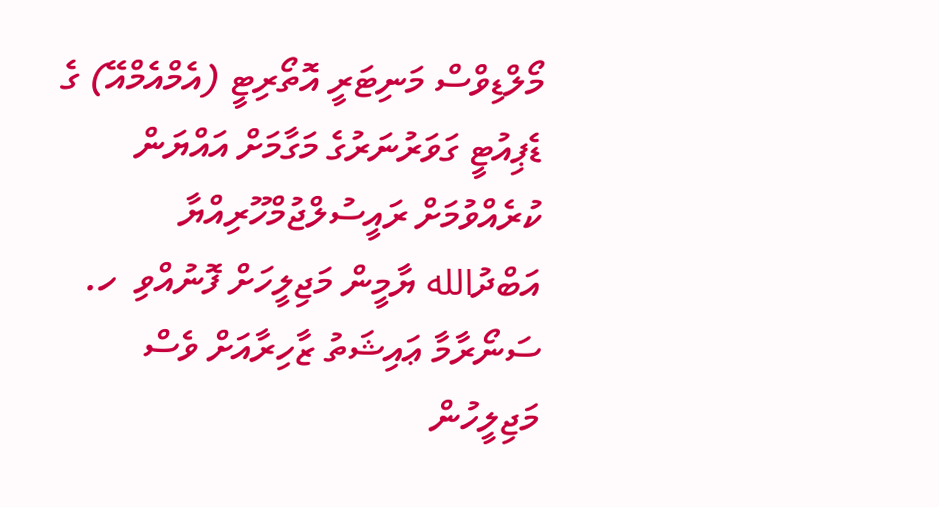މޯލްޑިވްސް މަނިޓަރީ އޮތޯރިޓީ (އެމްއެމްއޭ) ގެ ޑެޕިއުޓީ ގަވަރުނަރުގެ މަގާމަށް އައްޔަން ކުރެއްވުމަށް ރައީސުލްޖުމްހޫރިއްޔާ އަބްދުالله ޔާމީން މަޖިލީހަށް ފޮނުއްވި  ހ. ސަނޯރާމާ ޢައިޝަތު ޒާހިރާއަށް ވެސް މަޖިލީހުން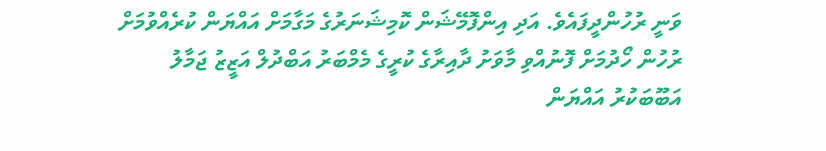ވަނީ ރުހުންދީފައެވެ. އަދި އިންފޮމޭޝަން ކޮމިޝަނަރުގެ މަގާމަށް އައްޔަން ކުރެއްވުމަށް  ރުހުން ހޯދުމަށް ފޮނުއްވި މާވަށު ދާއިރާގެ ކުރީގެ މެމްބަރު އަބްދުލް އަޒީޒު ޖަމާލު އަބޫބަކުރު އައްޔަން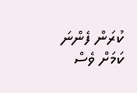ކުރަން ފެންނަ ކަމަށް ވެސް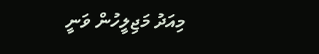މިއަދު މަޖިލީހުން ވަނީ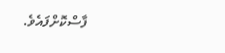ފާސްކޮށްފައެވެ.